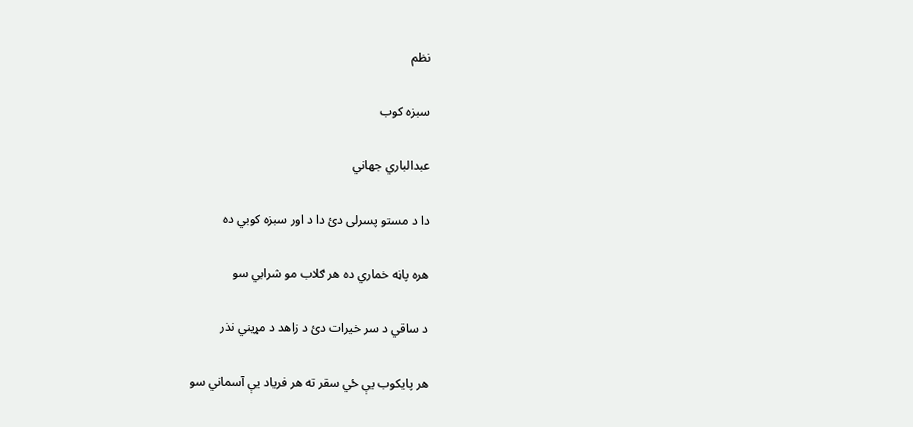نظم

سبزه کوب

عبدالباري جهاني

دا د مستو پسرلى دئ دا د اور سبزه کوبي ده

هره پاڼه خماري ده هر ګلاب مو شرابي سو

د ساقي د سر خيرات دئ د زاهد د مړيني نذر

هر پايکوب يې ځي سقر ته هر فرياد يې آسماني سو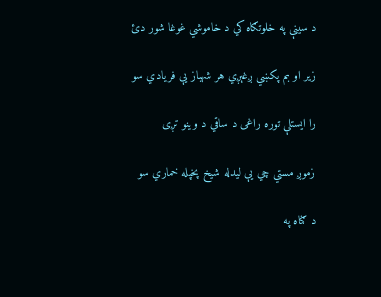د سينې په خلوتګاه کي د خاموشي غوغا شور دئ

زير او بم پکښي ږغېږي هر شهباز يې فريادي سو

را ايستلې توره راغى د ساقي د وينو تږى

زموږ مستي چي يې ليدله شيخ پخپله خماري سو

د ګناه په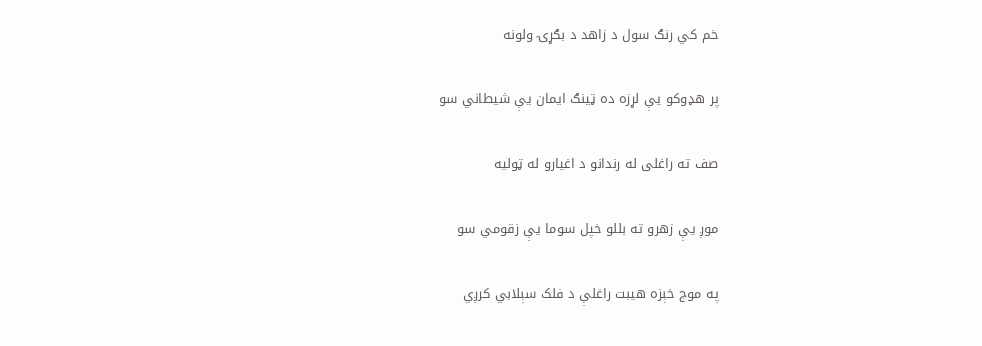خم کي رنګ سول د زاهد د بګړۍ ولونه

پر هډوکو يې لړزه ده ټينګ ايمان يې شيطاني سو

صف ته راغلى له رندانو د اغيارو له ټوليه

موږ يې زهرو ته بللو خپل سوما يې زقومي سو

په موج خېزه هيبت راغلې د فلک سېلابي کرږي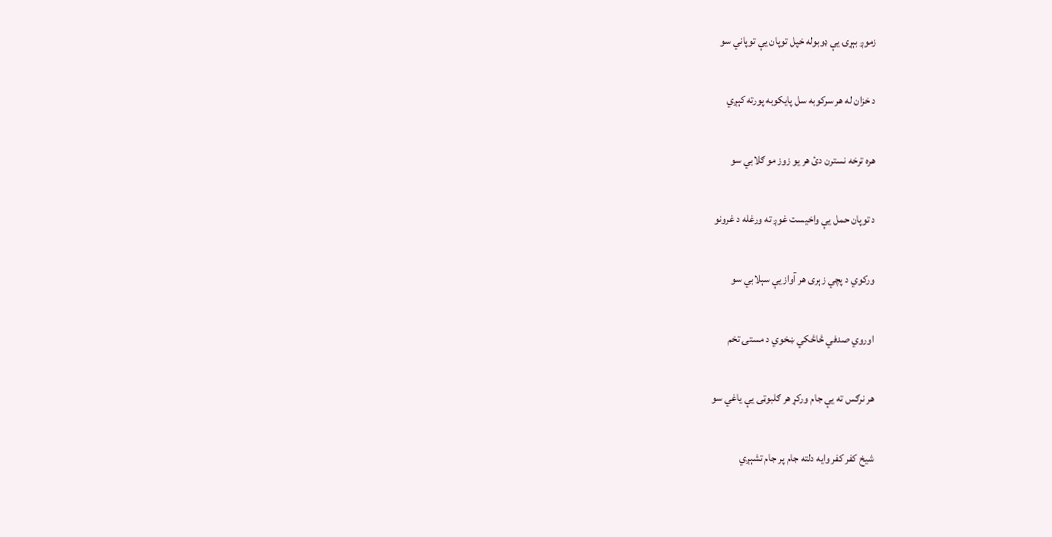زموږ بېړۍ يې ډوبوله خپل توپان يې توپاني سو

د خزان له هر سرکوبه سل پايکوبه پورته کېږي

هره ترخه نسترن دئ هر يو زوز مو ګلابي سو

د توپان حمل يې واخيست غوږ ته ورغله د غرونو

ورکوي د پچي زېرى هر آواز يې سېلابي سو

اوروي صدفي څاڅکي ښخوي د مستۍ تخم

هر نرګس ته يې جام ورکړ هر ګلبوټى يې ياغي سو

شيخ کفر کفر وايه دلته جام پر جام تشېږي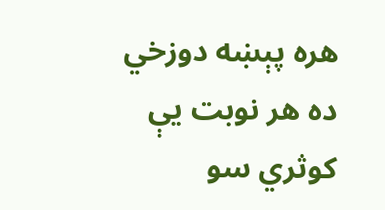هره پېښه دوزخي ده هر نوبت يې کوثري سو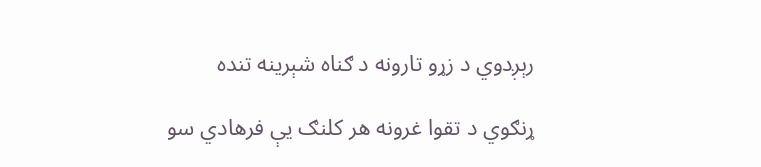رېږدوي د زړو تارونه د ګناه شېرينه تنده

ړنګوي د تقوا غرونه هر کلنګ يې فرهادي سو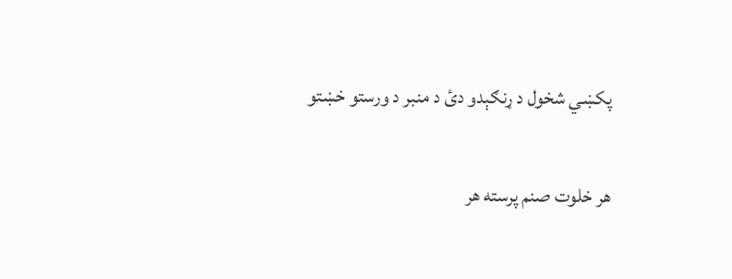پکښي شخول د ړنګېدو دئ د منبر د ورستو خښتو

هر خلوت صنم پرسته هر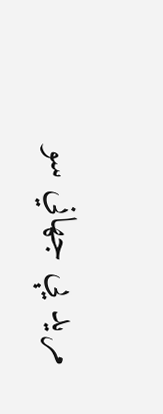مريد يې جهاني سو